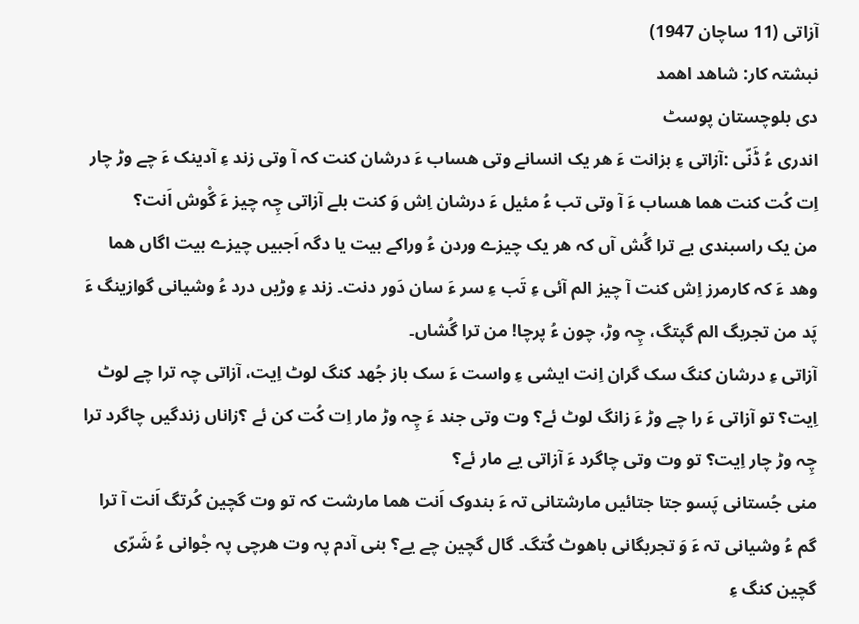آزاتی (11 ساچان 1947)
نبشتہ کار: شاھد اھمد
دی بلوچستان پوسٹ
اندری ءُ ڈَنّی :آزاتی ءِ بزانت ءَ ھر یک انسانے وتی ھساب ءَ درشان کنت کہ آ وتی زند ءِ آدینک ءَ چے وڑ چار اِت کُت کنت ھما ھساب ءَ آ وتی تب ءُ مئیل ءَ درشان اِش وَ کنت بلے آزاتی چِہ چیز ءَ گْوش اَنت؟
من یک راسبندی یے ترا گُش آں کہ ھر یک چیزے وردن ءُ وراکے بیت یا دگہ اَجبیں چیزے بیت اگاں ھما وھد ءَ کہ کارمرز اِش کنت آ چیز الم آئی ءِ تَب ءِ سر ءَ سان دَور دنت۔ زند ءِ وڑیں درد ءُ وشیانی گوازینگ ءَ پَد من تجربگ الم گپتگ، چِہ وڑ، چون ءُ پرچا! من ترا گُشاں۔
آزاتی ءِ درشان کنگ سک گران اِنت ایشی ءِ واست ءَ سک باز جُھد کنگ لوٹ اِیت، آزاتی چہ ترا چے لوٹ اِیت؟ تو آزاتی ءَ را چے وڑ ءَ زانگ لوٹ ئے؟ وت وتی جند ءَ چِہ وڑ مار اِت کُت کن ئے ؟زاناں زندگیں چاگرد ترا چِہ وڑ چار اِیت؟ تو وت وتی چاگرد ءَ آزاتی یے مار ئے؟
منی جُستانی پَسو جتا جتائیں مارشتانی تہ ءَ بندوک اَنت ھما مارشت کہ تو وت گچین کُرتگ اَنت آ ترا گم ءُ وشیانی تہ ءَ وَ تجربگانی باھوٹ کُتگ۔ گال گچین چے یے؟ بنی آدم پہ وت ھرچی پہ جْوانی ءُ شَرّی گچین کنگ ءِ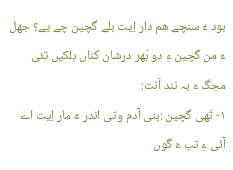بود ءُ سنچے ھم دار اِیت بلے گچین چے یے؟ جھل ءَ من گچین ءِ دو بَھر درشان کناں بلکیں تئی مجگ ءَ بہ نند اَنت:
۱- تَھی گچین :بنی آدم وتی اندر ءَ مار اِیت اے آئی ءِ تب ءَ گوں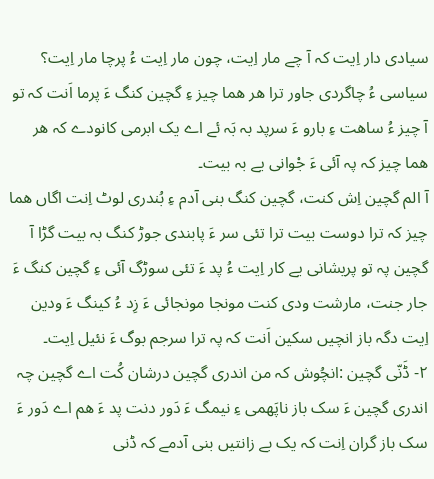سیادی دار اِیت کہ آ چے مار اِیت، چون مار اِیت ءُ پرچا مار اِیت؟ سیاسی ءُ چاگردی جاور ترا ھر ھما چیز ءِ گچین کنگ ءَ پرما اَنت کہ تو آ چیز ءُ ساھت ءِ بارو ءَ سرپد بہ بَہ ئے اے یک ابرمی کانودے کہ ھر ھما چیز کہ پہ آئی ءَ جْوانی یے بہ بیت۔
آ الم گچین اِش کنت، گچین کنگ بنی آدم ءِ بُندری لوٹ اِنت اگاں ھما چیز کہ ترا دوست بیت ترا تئی سر ءَ پابندی جوڑ کنگ بہ بیت گڑا آ گچین پہ تو پریشانی یے کار اِیت ءُ پد ءَ تئی سوڑگ آئی ءِ گچین کنگ ءَ جار جنت، مارشت ودی کنت مونجا مونجائی ءَ زِد ءُ کینگ ءَ ودین اِیت دگہ باز انچیں سکین اَنت کہ پہ ترا سرجم بوگ ءَ نئیل اِیت۔
۲- ڈَنّی گچین :انچُوش کہ من اندری گچین درشان کُت اے گچین چہ اندری گچین ءَ سک باز ناپَھمی ءِ نیمگ ءَ دَور دنت پد ءَ ھم اے دَور ءَ سک باز گران اِنت کہ یک بے زانتیں بنی آدمے کہ ڈنی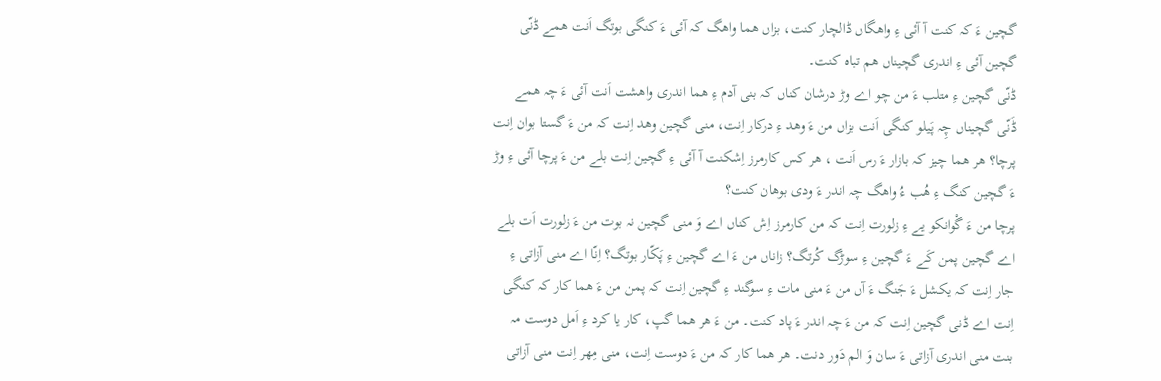گچین ءَ کہ کنت آ آئی ءِ واھگاں ڈالچار کنت، بزاں ھما واھگ کہ آئی ءَ کنگی بوتگ اَنت ھمے ڈنّی گچین آئی ءِ اندری گچیناں ھم تباہ کنت۔
ڈنّی گچین ءِ متلب ءَ من چو اے وڑ درشان کناں کہ بنی آدم ءِ ھما اندری واھشت اَنت آئی ءَ چہ ھمے ڈَنّی گچیناں چِہ پَیلو کنگی اَنت بزاں من ءَ وھد ءِ درکار اِنت، منی گچین وھد اِنت کہ من ءَ گستا بوان اِنت پرچا؟ ھر ھما چیز کہ بازار ءَ رس اَنت ، ھر کس کارمرز اِشکنت آ آئی ءِ گچین اِنت بلے من ءَ پرچا آئی ءِ وڑ ءَ گچین کنگ ءِ ھُب ءُ واھگ چہ اندر ءَ ودی بوھان کنت؟
پرچا من ءَ گْوانکو یے ءِ زلورت اِنت کہ من کارمرز اِش کناں اے وَ منی گچین نہ بوت من ءَ زلورت اَت بلے اے گچین پمن کَے ءَ گچین ءِ سوڑگ کُرتگ؟ زاناں من ءَ اے گچین ءِ پَکّار بوتگ؟ اِنّا اے منی آزاتی ءِ جار اِنت کہ یکشل ءَ جَنگ ءَ آں من ءَ منی مات ءِ سوگند ءِ گچین اِنت کہ پمن من ءَ ھما کار کہ کنگی اِنت اے ڈنی گچین اِنت کہ من ءَ چہ اندر ءَ پاد کنت۔ من ءَ ھر ھما گپ، کار یا کرد ءِ اَمل دوست مہ بنت منی اندری آزاتی ءَ سان وَ الم دَور دنت۔ ھر ھما کار کہ من ءَ دوست اِنت، منی مِھر اِنت منی آزاتی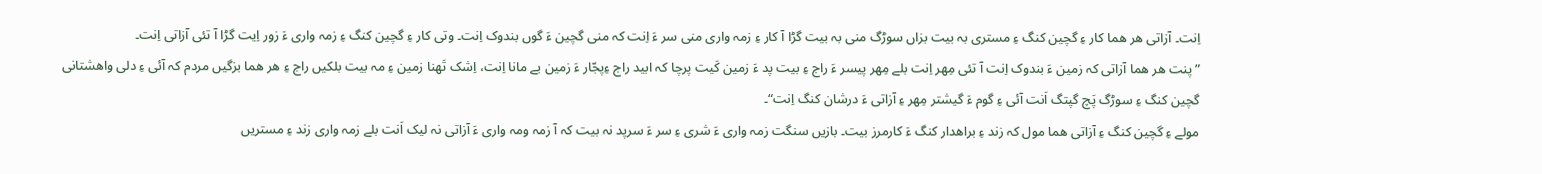اِنت۔ آزاتی ھر ھما کار ءِ گچین کنگ ءِ مستری بہ بیت بزاں سوڑگ منی بہ بیت گڑا آ کار ءِ زمہ واری منی سر ءَ اِنت کہ منی گچین ءَ گوں بندوک اِنت۔ وتی کار ءِ گچین کنگ ءِ زمہ واری ءَ زور اِیت گڑا آ تئی آزاتی اِنت۔
” پنت ھر ھما آزاتی کہ زمین ءَ بندوک اِنت آ تئی مِھر اِنت بلے مِھر پیسر ءَ راج ءِ بیت پد ءَ زمین کَیت پرچا کہ ابید راج ءِپجّار ءَ زمین بے مانا اِنت، اِشک تَھنا زمین ءِ مہ بیت بلکیں راج ءِ ھر ھما بزگیں مردم کہ آئی ءِ دلی واھشتانی گچین کنگ ءِ سوڑگ پَچ گپتگ اَنت آئی ءِ گوم ءَ گیشتر مِھر ءِ آزاتی ءَ درشان کنگ اِنت“۔
مولے ءِ گچین کنگ ءِ آزاتی ھما مول کہ زند ءِ براھدار کنگ ءَ کارمرز بیت۔ بازیں سنگت زمہ واری ءَ شری ءِ سر ءَ سرپد نہ بیت کہ آ زمہ ومہ واری ءَ آزاتی نہ لیک اَنت بلے زمہ واری زند ءِ مستریں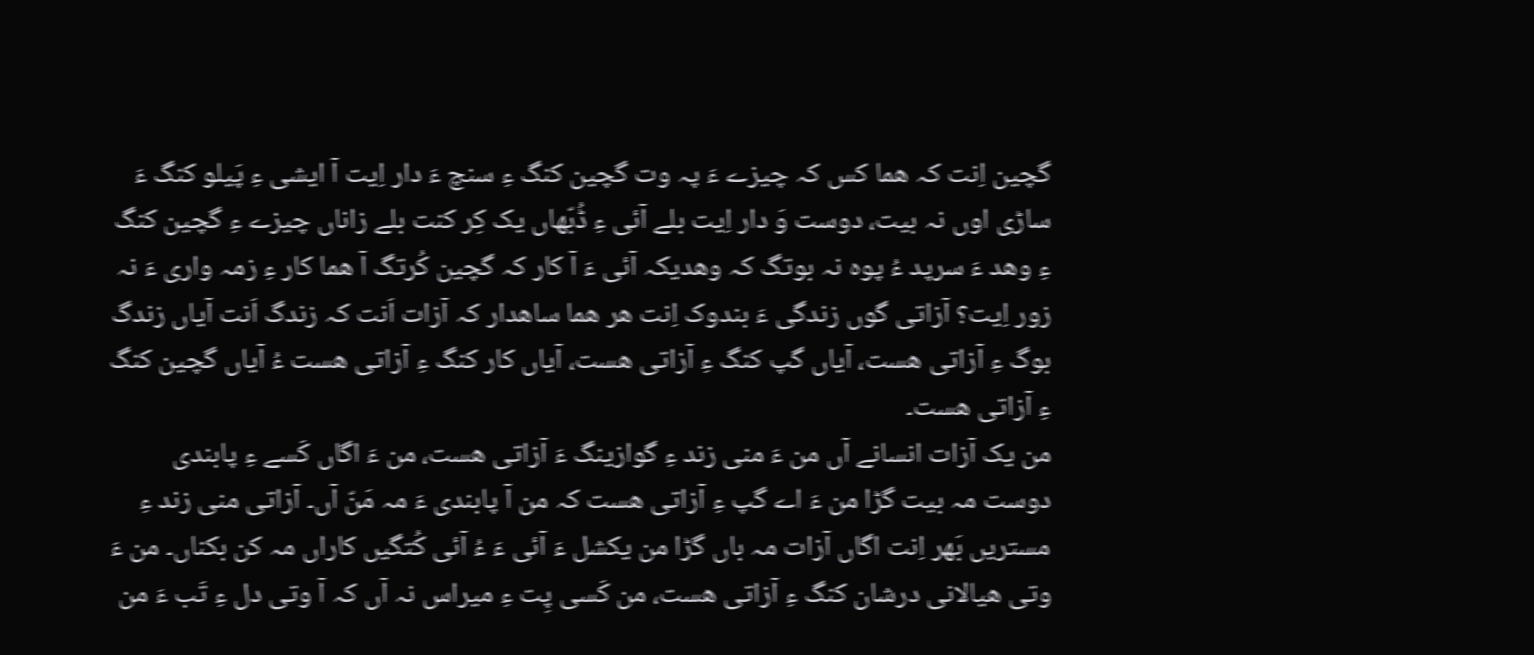گچین اِنت کہ ھما کس کہ چیزے ءَ پہ وت گچین کنگ ءِ سنچ ءَ دار اِیت آ ایشی ءِ پَیلو کنگ ءَ ساڑی اوں نہ بیت، دوست وَ دار اِیت بلے آئی ءِ ڈُبّھاں یک کِر کنت بلے زاناں چیزے ءِ گچین کنگ ءِ وھد ءَ سرپد ءُ پوہ نہ بوتگ کہ وھدیکہ آئی ءَ آ کار کہ گچین کُرتگ آ ھما کار ءِ زمہ واری ءَ نہ زور اِیت؟ آزاتی گوں زندگی ءَ بندوک اِنت ھر ھما ساھدار کہ آزات اَنت کہ زندگ اَنت آیاں زندگ بوگ ءِ آزاتی ھست، آیاں گپ کنگ ءِ آزاتی ھست، آیاں کار کنگ ءِ آزاتی ھست ءُ آیاں گچین کنگ ءِ آزاتی ھست۔
من یک آزات انسانے آں من ءَ منی زند ءِ گوازینگ ءَ آزاتی ھست، من ءَ اگاں کَسے ءِ پابندی دوست مہ بیت گڑا من ءَ اے گپ ءِ آزاتی ھست کہ من آ پابندی ءَ مہ مَنّ آں۔ آزاتی منی زند ءِ مستریں بَھر اِنت اگاں آزات مہ باں گڑا من یکشل ءَ آئی ءَ ءُ آئی کُتگیں کاراں مہ کن بکناں۔ من ءَ وتی ھیالانی درشان کنگ ءِ آزاتی ھست، من کَسی پِت ءِ میراس نہ آں کہ آ وتی دل ءِ تَب ءَ من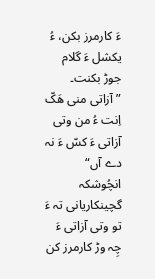ءَ کارمرز بکن، ءُ یکشل ءَ گلام جوڑ بکنت۔ ”آزاتی منی ھَکّ اِنت ءُ من وتی آزاتی ءَ کسّ ءَ نہ دے آں“
انچُوشکہ گچینکاریانی تہ ءَ تو وتی آزاتی ءَ چِہ وڑ کارمرز کن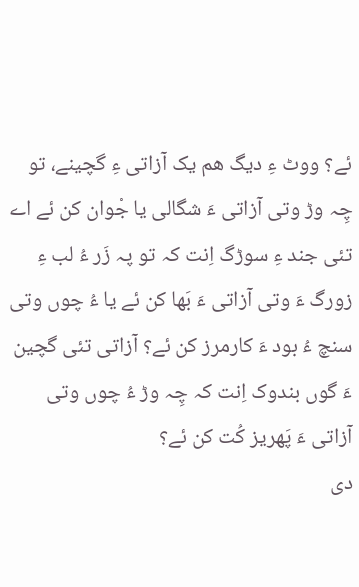ئے؟ ووٹ ءِ دیگ ھم یک آزاتی ءِ گچینے، تو چِہ وڑ وتی آزاتی ءَ شگالی یا جْوان کن ئے اے تئی جند ءِ سوڑگ اِنت کہ تو پہ زَر ءُ لب ءِ زورگ ءَ وتی آزاتی ءَ بَھا کن ئے یا ءُ چوں وتی سنچ ءُ بود ءَ کارمرز کن ئے؟ آزاتی تئی گچین ءَ گوں بندوک اِنت کہ چِہ وڑ ءُ چوں وتی آزاتی ءَ پَھریز کُت کن ئے؟
دی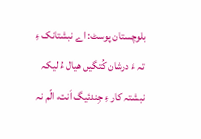بلوچستان پوسٹ: اے نبشتانک ءِ تہ ءَ درشان کُتگیں ھیال ءُ لیکہ نبشتہ کار ءِ جِندئیگ اَنت، الّم نہ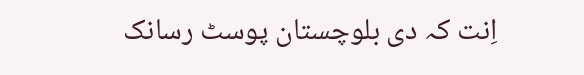اِنت کہ دی بلوچستان پوسٹ رسانک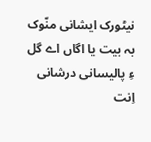نیٹورک ایشانی منّوک بہ بیت یا اگاں اے گل ءِ پالیسانی درشانی اِنت